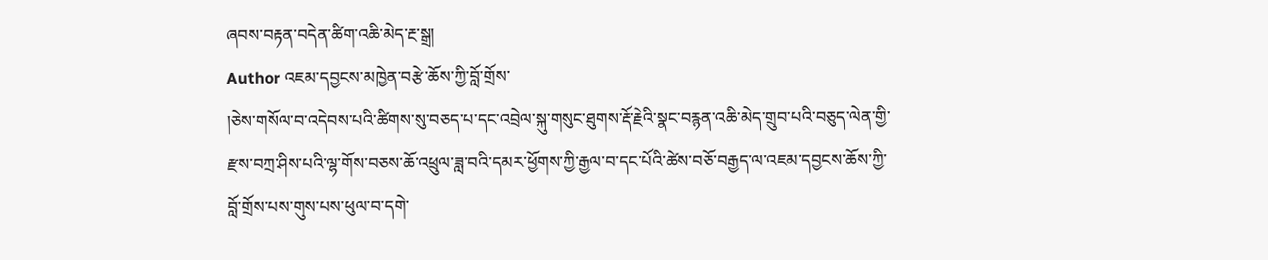ཞབས་བརྟན་བདེན་ཚིག་འཆི་མེད་རྔ་སྒྲ།
Author འཇམ་དབྱངས་མཁྱེན་བརྩེ་ཆོས་ཀྱི་བློ་གྲོས་
།ཅེས་གསོལ་བ་འདེབས་པའི་ཚིགས་སུ་བཅད་པ་དང་འབྲེལ་སྐུ་གསུང་ཐུགས་རྡོ་རྗེའི་སྣང་བརྙན་འཆི་མེད་གྲུབ་པའི་བཅུད་ལེན་གྱི་རྫས་བཀྲ་ཤིས་པའི་ལྷ་གོས་བཅས་ཆོ་འཕྲུལ་ཟླ་བའི་དམར་ཕྱོགས་ཀྱི་རྒྱལ་བ་དང་པོའི་ཚེས་བཅོ་བརྒྱད་ལ་འཇམ་དབྱངས་ཆོས་ཀྱི་བློ་གྲོས་པས་གུས་པས་ཕུལ་བ་དགེ་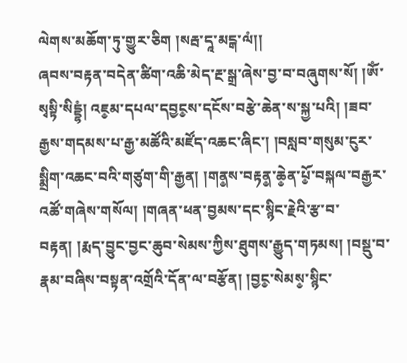ལེགས་མཆོག་ཏུ་གྱུར་ཅིག །སརྦ་དཱ་མངྒ་ལཾ།།
ཞབས་བརྟན་བདེན་ཚིག་འཆི་མེད་རྔ་སྒྲ་ཞེས་བྱ་བ་བཞུགས་སོ། །ཨོཾ་སྭསྟི་སིདྡྷཾ། འཇ༵མ་དཔལ་དབྱང༵ས་དངོས་བརྩེ་ཆེན་ས་སྐྱ་པའི། །ཟབ་རྒྱས་གདམས་པ་རྒྱ་མཚོའི་མཛོད་འཆང་ཞིང་། །བསླབ་གསུམ་ངུར་སྨྲིག་འཆང་བའི་གཙུག་གི་རྒྱན། །གན༵ས་བརྟན༵་ཆེ༵ན་པོ༵་བསྐལ་བརྒྱར་འཚོ་གཞེས་གསོལ། །གཞན་ཕན་བྱམས་དང་སྙིང་རྗེའི་རྩ་བ་བརྟན། །རྨད་བྱུང་བྱང་ཆུབ་སེམས་ཀྱིས་ཐུགས་རྒྱུད་གཏམས། །བསྡུ་བ་རྣམ་བཞིས་བསྟན་འགྲོའི་དོན་ལ་བརྩོན། །བྱང༵་སེམས༵་སྙིང་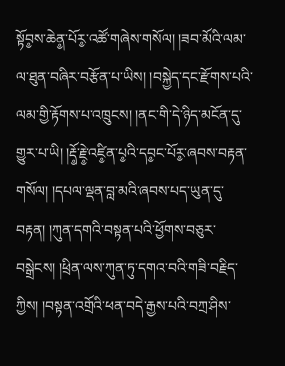སྟོབ༵ས་ཆེན༵་པོར༵་འཚོ་གཞེས་གསོལ། །ཟབ་མོའི་ལམ་ལ་ཐུན་བཞིར་བརྩོན་པ་ཡིས། །བསྐྱེད་དང་རྫོགས་པའི་ལམ་གྱི་རྟོགས་པ་འཁྲུངས། །ནང་གི་དེ་ཉིད་མངོན་དུ་གྱུར་པ་ཡི། །རྡོ༵་རྗེ༵་འཛི༵ན་པ༵འི་དབ༵ང་པོར༵་ཞབས་བརྟན་གསོལ། །དཔལ་ལྡན་བླ་མའི་ཞབས་པད་ཡུན་དུ་བརྟན། །ཀུན་དགའི་བསྟན་པའི་ཕྱོགས་བཅུར་བསྒྲེངས། །ཕྲིན་ལས་ཀུན་ཏུ་དགའ་བའི་གཟི་བརྗིད་ཀྱིས། །བསྟན་འགྲོའི་ཕན་བདེ་རྒྱས་པའི་བཀྲ་ཤིས་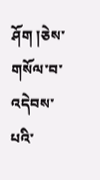ཤོག །ཅེས་གསོལ་བ་འདེབས་པའི་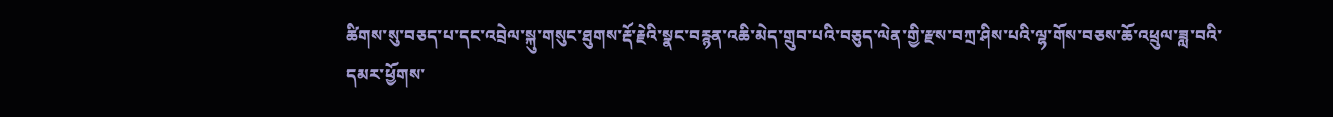ཚིགས་སུ་བཅད་པ་དང་འབྲེལ་སྐུ་གསུང་ཐུགས་རྡོ་རྗེའི་སྣང་བརྙན་འཆི་མེད་གྲུབ་པའི་བཅུད་ལེན་གྱི་རྫས་བཀྲ་ཤིས་པའི་ལྷ་གོས་བཅས་ཆོ་འཕྲུལ་ཟླ་བའི་དམར་ཕྱོགས་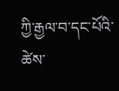ཀྱི་རྒྱལ་བ་དང་པོའི་ཚེས་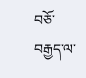བཅོ་བརྒྱད་ལ་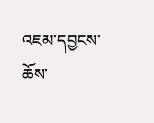འཇམ་དབྱངས་ཆོས་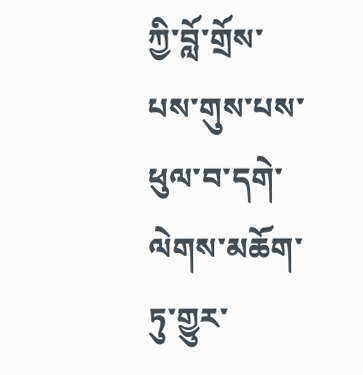ཀྱི་བློ་གྲོས་པས་གུས་པས་ཕུལ་བ་དགེ་ལེགས་མཆོག་ཏུ་གྱུར་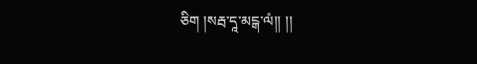ཅིག །སརྦ་དཱ་མངྒ་ལཾ།། །།